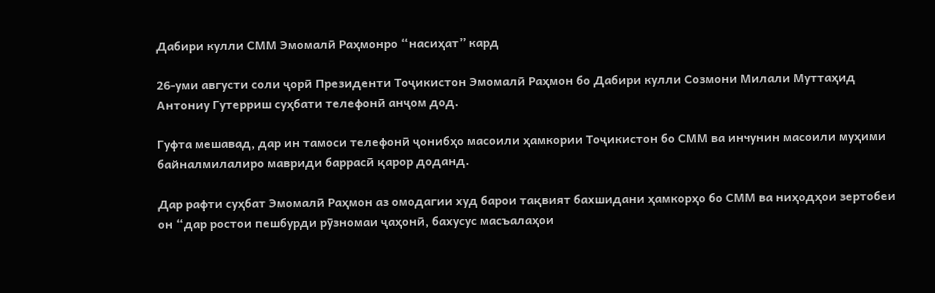Дабири кулли СММ Эмомалӣ Раҳмонро “насиҳат” кард

26-уми августи соли ҷорӣ Президенти Тоҷикистон Эмомалӣ Раҳмон бо Дабири кулли Созмони Милали Муттаҳид Антониу Гутерриш суҳбати телефонӣ анҷом дод.

Гуфта мешавад, дар ин тамоси телефонӣ ҷонибҳо масоили ҳамкории Тоҷикистон бо СММ ва инчунин масоили муҳими байналмилалиро мавриди баррасӣ қарор доданд.

Дар рафти суҳбат Эмомалӣ Раҳмон аз омодагии худ барои тақвият бахшидани ҳамкорҳо бо СММ ва ниҳодҳои зертобеи он “дар ростои пешбурди рӯзномаи ҷаҳонӣ, бахусус масъалаҳои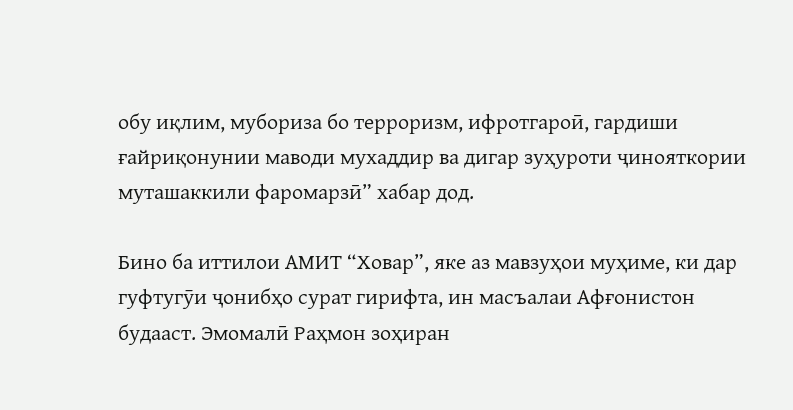обу иқлим, мубориза бо терроризм, ифротгароӣ, гардиши ғайриқонунии маводи мухаддир ва дигар зуҳуроти ҷинояткории муташаккили фаромарзӣ” хабар дод.

Бино ба иттилои АМИТ “Ховар”, яке аз мавзуҳои муҳиме, ки дар гуфтугӯи ҷонибҳо сурат гирифта, ин масъалаи Афғонистон будааст. Эмомалӣ Раҳмон зоҳиран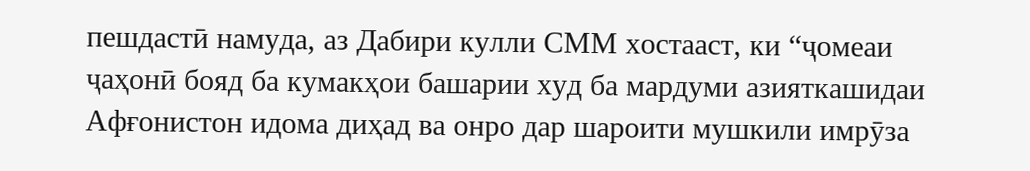пешдастӣ намуда, аз Дабири кулли СММ хостааст, ки “ҷомеаи ҷаҳонӣ бояд ба кумакҳои башарии худ ба мардуми азияткашидаи Афғонистон идома диҳад ва онро дар шароити мушкили имрӯза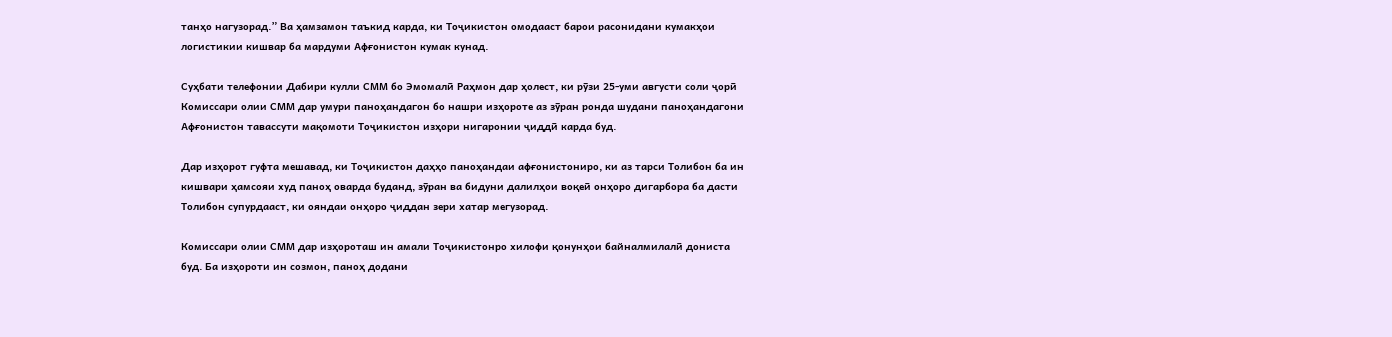танҳо нагузорад.” Ва ҳамзамон таъкид карда, ки Тоҷикистон омодааст барои расонидани кумакҳои логистикии кишвар ба мардуми Афғонистон кумак кунад.

Суҳбати телефонии Дабири кулли СММ бо Эмомалӣ Раҳмон дар ҳолест, ки рӯзи 25-уми августи соли ҷорӣ Комиссари олии СММ дар умури паноҳандагон бо нашри изҳороте аз зӯран ронда шудани паноҳандагони Афғонистон тавассути мақомоти Тоҷикистон изҳори нигаронии ҷиддӣ карда буд.

Дар изҳорот гуфта мешавад, ки Тоҷикистон даҳҳо паноҳандаи афғонистониро, ки аз тарси Толибон ба ин кишвари ҳамсояи худ паноҳ оварда буданд, зӯран ва бидуни далилҳои воқеӣ онҳоро дигарбора ба дасти Толибон супурдааст, ки ояндаи онҳоро ҷиддан зери хатар мегузорад.

Комиссари олии СММ дар изҳороташ ин амали Тоҷикистонро хилофи қонунҳои байналмилалӣ дониста буд. Ба изҳороти ин созмон, паноҳ додани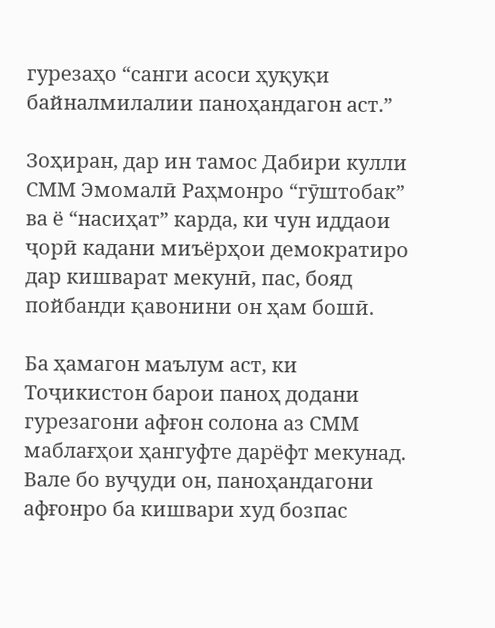гурезаҳо “санги асоси ҳуқуқи байналмилалии паноҳандагон аст.”

Зоҳиран, дар ин тамос Дабири кулли СММ Эмомалӣ Раҳмонро “гӯштобак” ва ё “насиҳат” карда, ки чун иддаои ҷорӣ кадани миъёрҳои демократиро дар кишварат мекунӣ, пас, бояд пойбанди қавонини он ҳам бошӣ.

Ба ҳамагон маълум аст, ки Тоҷикистон барои паноҳ додани гурезагони афғон солона аз СММ маблағҳои ҳангуфте дарёфт мекунад. Вале бо вуҷуди он, паноҳандагони афғонро ба кишвари худ бозпас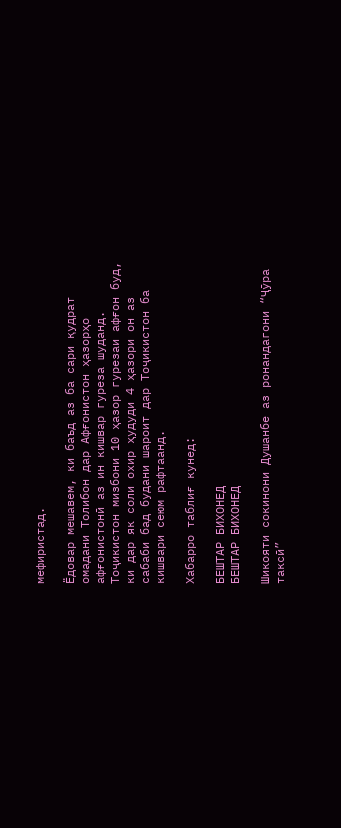мефиристад.

Ёдовар мешавем, ки баъд аз ба сари қудрат омадани Толибон дар Афғонистон ҳазорҳо афғонистонӣ аз ин кишвар гуреза шуданд. Тоҷикистон мизбони 10 ҳазор гурезаи афғон буд, ки дар як соли охир ҳудуди 4 ҳазори он аз сабаби бад будани шароит дар Тоҷикистон ба кишвари сеюм рафтаанд.

Хабарро таблиғ кунед:

БЕШТАР БИХОНЕД
БЕШТАР БИХОНЕД

Шикояти сокинони Душанбе аз ронандагони “Ҷӯра таксӣ”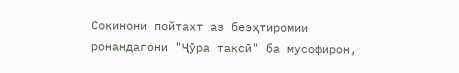Сокинони пойтахт аз беэҳтиромии ронандагони "Ҷӯра таксӣ" ба мусофирон,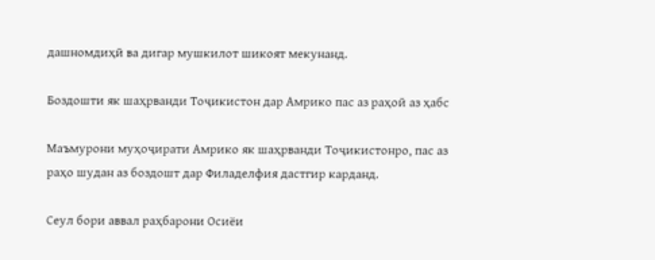дашномдиҳӣ ва дигар мушкилот шикоят мекунанд.

Боздошти як шаҳрванди Тоҷикистон дар Амрико пас аз раҳоӣ аз ҳабс

Маъмурони муҳоҷирати Амрико як шаҳрванди Тоҷикистонро, пас аз раҳо шудан аз боздошт дар Филаделфия дастгир карданд.

Сеул бори аввал раҳбарони Осиёи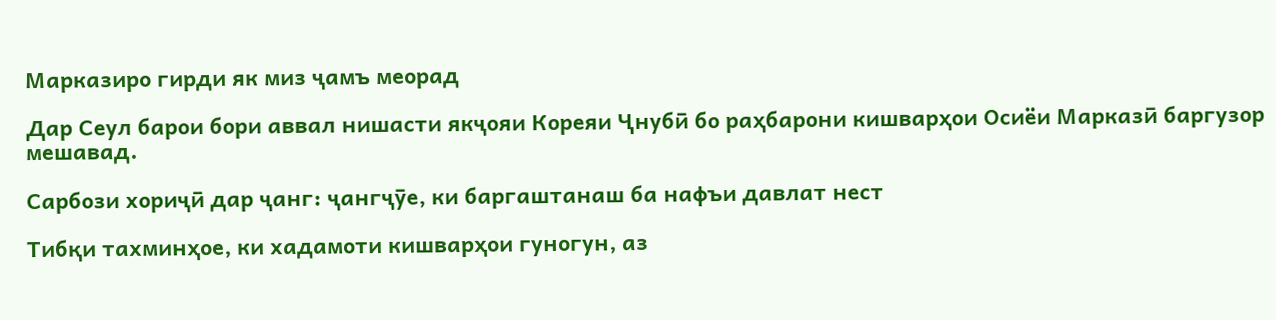Марказиро гирди як миз ҷамъ меорад

Дар Сеул барои бори аввал нишасти якҷояи Кореяи Ҷнубӣ бо раҳбарони кишварҳои Осиёи Марказӣ баргузор мешавад.

Сарбози хориҷӣ дар ҷанг: ҷангҷӯе, ки баргаштанаш ба нафъи давлат нест

Тибқи тахминҳое, ки хадамоти кишварҳои гуногун, аз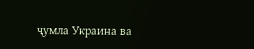ҷумла Украина ва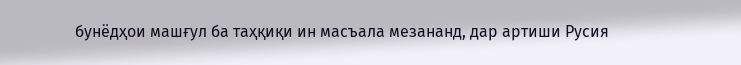бунёдҳои машғул ба таҳқиқи ин масъала мезананд, дар артиши Русия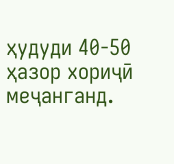ҳудуди 40-50 ҳазор хориҷӣ меҷанганд.